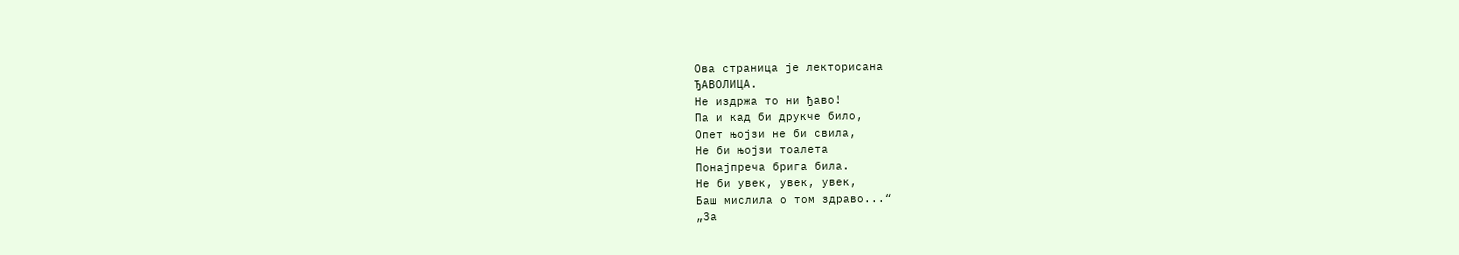Ова страница је лекторисана
ЂАВОЛИЦА.
Не издржа то ни ђаво!
Па и кад би друкче било,
Опет њојзи не би свила,
Не би њојзи тоалета
Понајпреча брига била.
Не би увек, увек, увек,
Баш мислила о том здраво...“
„За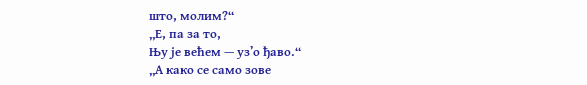што, молим?“
„Е, па за то,
Њу је већем — уз’о ђаво.“
„А како се само зове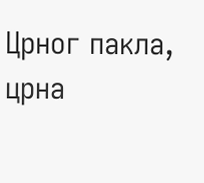Црног пакла, црна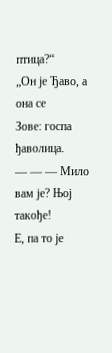птица?“
„Он је Ђаво, а она се
Зове: госпа ђаволица.
— — — Мило вам је? Њој такође!
Е, па то је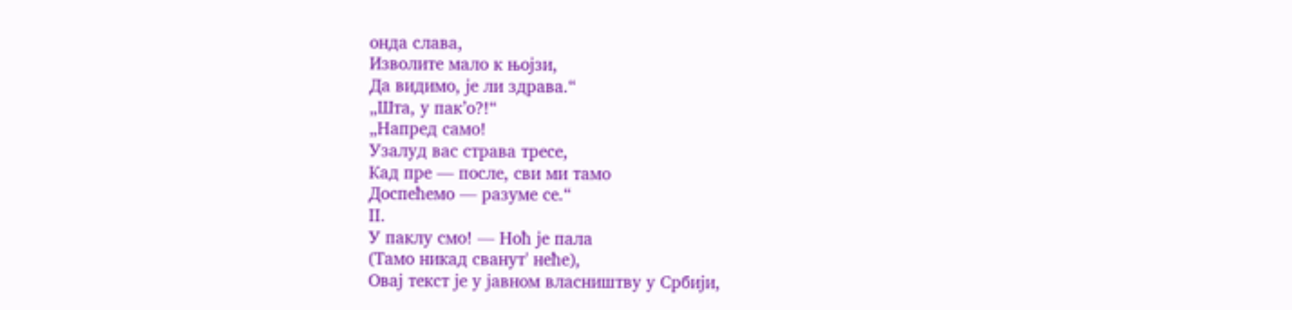онда слава,
Изволите мало к њојзи,
Да видимо, је ли здрава.“
„Шта, у пак’о?!“
„Напред само!
Узалуд вас страва тресе,
Кад пре — после, сви ми тамо
Доспећемо — разуме се.“
II.
У паклу смо! — Ноћ је пала
(Тамо никад сванут' неће),
Овај текст је у јавном власништву у Србији,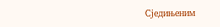Сједињеним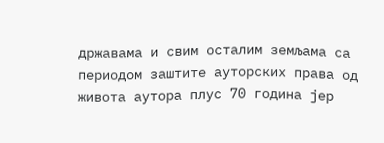државама и свим осталим земљама са периодом заштите ауторских права од живота аутора плус 70 година јер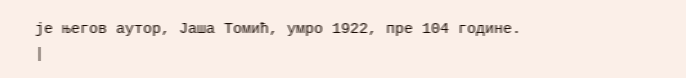је његов аутор, Јаша Томић, умро 1922, пре 104 године.
|